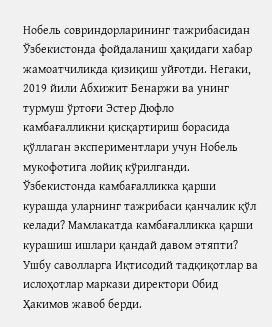Нобель совриндорларининг тажрибасидан Ўзбекистонда фойдаланиш ҳақидаги хабар жамоатчиликда қизиқиш уйғотди. Негаки, 2019 йили Абхижит Бенаржи ва унинг турмуш ўртоғи Эстер Дюфло камбағалликни қисқартириш борасида қўллаган экспериментлари учун Нобель мукофотига лойиқ кўрилганди. Ўзбекистонда камбағалликка қарши курашда уларнинг тажрибаси қанчалик қўл келади? Мамлакатда камбағалликка қарши курашиш ишлари қандай давом этяпти? Ушбу саволларга Иқтисодий тадқиқотлар ва ислоҳотлар маркази директори Обид Ҳакимов жавоб берди.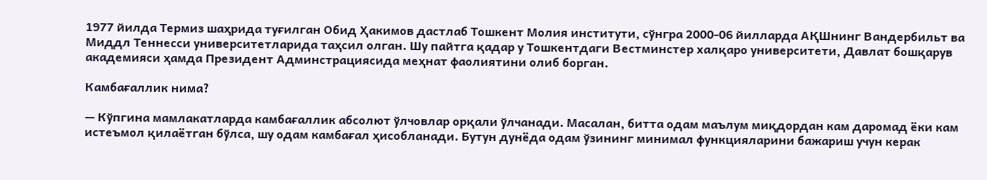1977 йилда Термиз шаҳрида туғилган Обид Ҳакимов дастлаб Тошкент Молия институти, сўнгра 2000-06 йилларда АҚШнинг Вандербильт ва Миддл Теннесси университетларида таҳсил олган. Шу пайтга қадар у Тошкентдаги Вестминстер халқаро университети, Давлат бошқарув академияси ҳамда Президент Админстрациясида меҳнат фаолиятини олиб борган.

Камбағаллик нима?

— Кўпгина мамлакатларда камбағаллик абсолют ўлчовлар орқали ўлчанади. Масалан, битта одам маълум миқдордан кам даромад ёки кам истеъмол қилаётган бўлса, шу одам камбағал ҳисобланади. Бутун дунёда одам ўзининг минимал функцияларини бажариш учун керак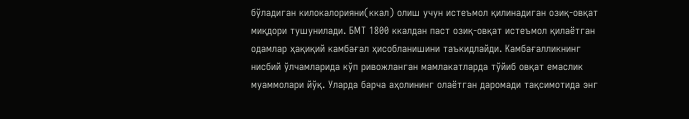бўладиган килокалорияни(ккал) олиш учун истеъмол қилинадиган озиқ-овқат миқдори тушунилади. БМТ 1800 ккалдан паст озиқ-овқат истеъмол қилаётган одамлар ҳақиқий камбағал ҳисобланишини таъкидлайди. Камбағалликнинг нисбий ўлчамларида кўп ривожланган мамлакатларда тўйиб овқат емаслик муаммолари йўқ. Уларда барча аҳолининг олаётган даромади тақсимотида энг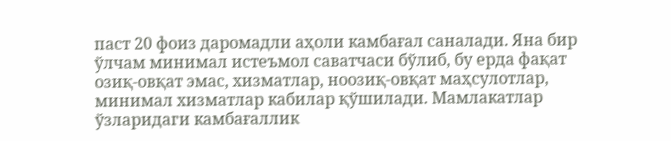паст 20 фоиз даромадли аҳоли камбағал саналади. Яна бир ўлчам минимал истеъмол саватчаси бўлиб, бу ерда фақат озиқ-овқат эмас, хизматлар, ноозиқ-овқат маҳсулотлар, минимал хизматлар кабилар қўшилади. Мамлакатлар ўзларидаги камбағаллик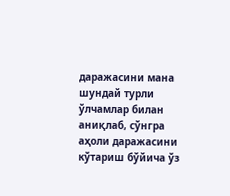даражасини мана шундай турли ўлчамлар билан аниқлаб, сўнгра аҳоли даражасини кўтариш бўйича ўз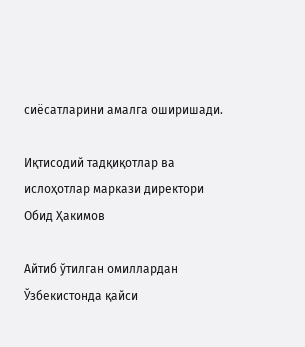сиёсатларини амалга оширишади.

Иқтисодий тадқиқотлар ва ислоҳотлар маркази директори Обид Ҳакимов

Aйтиб ўтилган омиллардан Ўзбекистонда қайси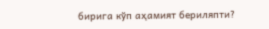бирига кўп аҳамият бериляпти?